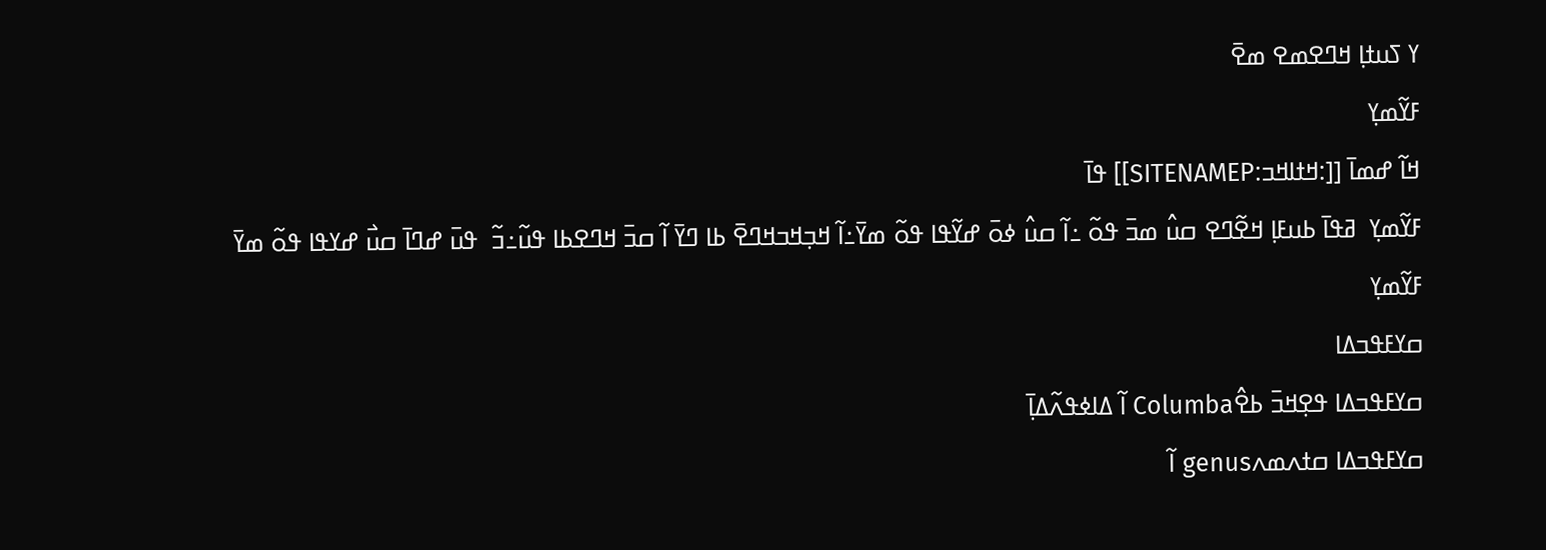ߌ ߖߎߙߊ߲ ߞߣߐߘߐ ߘߐ߫
ߓߌ߬ߘߌ߲
ߞߊ߬ ߝߘߊ߫ [[:ߞߙߊߞߏ:SITENAMEP]] ߟߊ߫
ߓߌ߬ߘߌ߲  ߥߟߊ߫ ߕߎߓߊ߲ ߞߐ߬ߣߐ ߛߎ߮ ߘߏ߫ ߟߋ߬ ߸ߊ߬ ߛߎ߮ ߦߋ߫ ߝߌ߬ߟߊ ߟߋ߬ ߘߌ߫߸ߊ߬ ߞߏ߲ߞߏߞߣߐ߫ ߕߊ ߣߌ߫ ߊ߬ ߛߏ߫ ߞߣߐߕߊ ߟߎ߬߸ߏ߬  ߟߎ߫ ߝߣߊ߫ ߛߎ߯ ߝߌߟߊ ߟߋ߬ ߘߌ߫
ߓߌ߬ߘߌ߲
ߛߌߓߟߏߡߊ
ߛߌߓߟߏߡߊ ߟߐ߲ߞߏ߫ ߕߐ߮Columba ߊ߬ ߡߊߦߟߍ߬ߡߊ߲߫
ߛߌߓߟߏߡߊ ߛߙߍߘߍgenus ߊ߬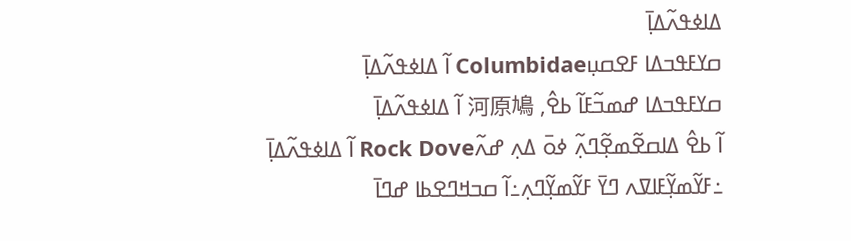ߡߊߦߟߍ߬ߡߊ߲߫
ߛߌߓߟߏߡߊ ߓߐߛߎ߲Columbidae ߊ߬ ߡߊߦߟߍ߬ߡߊ߲߫
ߛߌߓߟߏߡߊ ߝߘߏ߬ߓߊ߬ ߕߐ߮, 河原鳩 ߊ߬ ߡߊߦߟߍ߬ߡߊ߲߫
ߊ߬ ߕߐ߮ ߡߊߛߐ߬ߘߐ߲߬ߣߍ߲߬ ߦߋ߫ ߡߍ߲ ߝߍ߬Rock Dove ߊ߬ ߡߊߦߟߍ߬ߡߊ߲߫
߸ߓߌ߬ߘߌ߲߬ߓߊߜߍ ߣߌ߫ ߓߌ߬ߘߌ߲߬ߣߍ߲߸ߊ߬ ߛߏߞߣߐߕߊ ߝߣߊ߫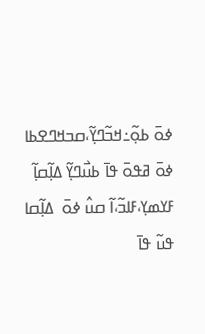ߦߋ߫ ߕߋ߲߬߸ߞߏ߬ߣߌ߲߬،ߛߏߞߣߐߕߊ ߦߋ߫ ߥߟߋ߫ ߟߊ߫ ߕߎ߯ߣߌ߲߬ ߡߊ߲߬ߛߊ߲߬ ߓߌߘߌ߲،ߓߊߏ߬،ߊ߬ ߛߎ߮ ߦߋ߫  ߡߊ߲߬ߛߊ ߟߎ߬ ߟߊ߫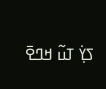ߖߌ߲߭ ߠߎ߬ ߞߣߐ߫